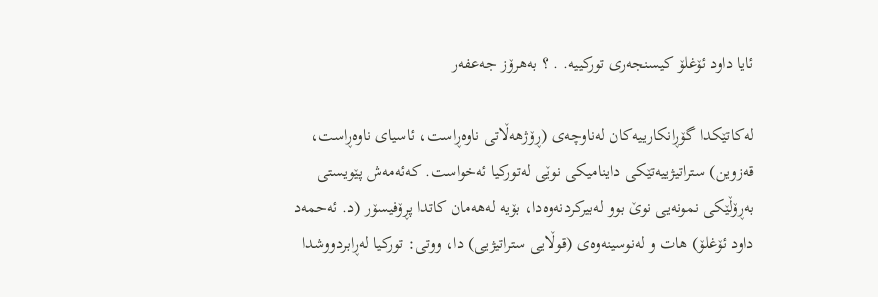ئایا داود ئۆغلۆ كیسنجه‌ری توركییه‌. . ؟ به‌هرۆز جه‌عفه‌ر

له‌كاتێكدا گۆڕانكارییه‌كان له‌ناوچه‌ی (ڕۆژهه‌ڵاتی ناوه‌ڕاست، ئاسیای ناوه‌ڕاست، قه‌زوین) ستراتیژییه‌تێكی داینامیكی نوێی له‌توركیا ئه‌خواست. كه‌ئه‌مه‌ش پێویستی به‌ڕۆڵێكی نمونه‌یی نوێ بوو له‌بیركردنه‌وه‌دا، بۆیه‌ له‌هه‌مان كاتدا پڕۆفیسۆر (د. ئه‌حمه‌د داود ئۆغلۆ) هات و له‌نوسینه‌وه‌ی (قوڵایی ستراتیژیی) دا، ووتی: توركیا له‌ڕابردووشدا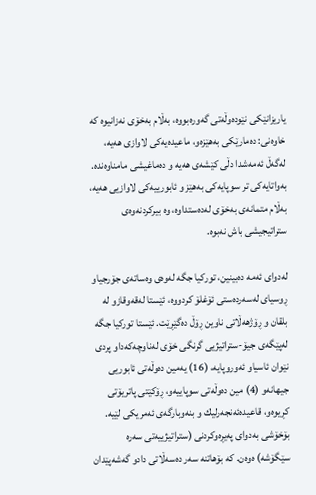یاریزانێكی نێوده‌وڵه‌تی گه‌وره‌بووه‌، به‌ڵام به‌خۆی نه‌زانیوه‌ كه‌ خاوه‌نی: ده‌مارێكی به‌هێزه‌و، ماعیده‌یه‌كی لاوازی هه‌یه‌، له‌گه‌ڵ ئه‌مه‌شدا دڵی كێشه‌ی هه‌یه‌ و ده‌ماغیشی مامناوه‌نده‌. به‌واتایه‌كی تر سوپایه‌كی به‌هێز و ئابورییه‌كی لاوازیی هه‌یه‌، به‌ڵام متمانه‌ی به‌خۆی له‌ده‌ستداوه‌، وه‌ بیركردنه‌وه‌ی ستراتیجیشی باش نه‌بوه‌.

له‌دوای ئه‌مه‌ ده‌بینین، توركیا جگه‌ له‌وه‌ی وه‌ساته‌ی جۆرجیاو ڕوسیای له‌سه‌رده‌ستی ئۆغلۆ كردووه‌، ئێستا له‌قه‌وقازو له‌ بلقان و ڕۆژهه‌ڵاتی ناوین ڕۆڵ ده‌گێڕێت. ئێستا توركیا جگه‌ له‌پێگه‌ی جیۆ-ستراتیژیی گرنگی خۆی له‌ناوچه‌كه‌داو پردی نێوان ئاسیاو ئه‌وروپایه‌، (16) یه‌مین ده‌وڵه‌تی ئابوریی جیهانه‌و (4) مین ده‌وڵه‌تی سوپاییه‌و، ڕۆكێتی پاتریۆتی كڕیوه‌و، قاعیده‌ئه‌نجه‌رلیك و بنه‌وبارگه‌ی ئه‌مریكی لێیه‌. بۆخۆشی به‌دوای په‌یڕه‌وكردنی (ستراتیژییه‌تی سه‌ره‌ سێگۆشه‌) ه‌وه‌ن. كه‌ بۆهاتنه‌ سه‌ر ده‌سه‌ڵاتی دادو گه‌شه‌پێدان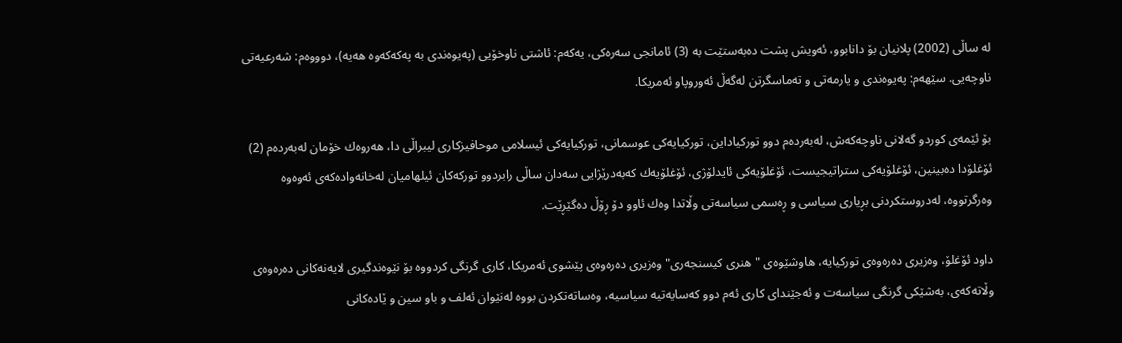له‌ ساڵی (2002) پلانیان بۆ دانابوو، ئه‌ویش پشت ده‌به‌ستێت به‌ (3) ئامانجی سه‌ره‌كی، یه‌كه‌م: ئاشتی ناوخۆیی (په‌یوه‌ندی به‌ په‌كه‌كه‌وه‌ هه‌یه‌)، دوووه‌م: شه‌رعیه‌تی ناوچه‌یی. سێهه‌م: په‌یوه‌ندی و یارمه‌تی و ته‌ماسگرتن له‌گه‌ڵ ئه‌وروپاو ئه‌مریكا.

بۆ ئێمه‌ی كوردو گه‌لانی ناوچه‌كه‌ش، له‌به‌رده‌م دوو توركیاداین، توركیایه‌كی عوسمانی، توركیایه‌كی ئیسلامی موحافیزكاری لیبراڵی دا، هه‌روه‌ك خۆمان له‌به‌رده‌م (2) ئۆغلۆدا ده‌بینین، ئۆغلۆیه‌كی ستراتیجیست، ئۆغلۆیه‌كی ئایدلۆژی، ئۆغلۆیه‌ك كه‌به‌درێژایی سه‌دان ساڵی رابردوو توركه‌كان ئیلهامیان له‌خانه‌واده‌كه‌ی ئه‌وه‌وه‌ وه‌رگرتووه‌، له‌دروستكردنی بڕیاری سیاسی و ڕه‌سمی سیاسه‌تی وڵاتدا وه‌ك ئاوو دۆ ڕۆڵ ده‌گێڕێت.

داود ئۆغلۆ، وه‌زیری ده‌ره‌وه‌ی توركیایه‌، هاوشێوه‌ی "هنری كیسنجه‌ری" وه‌زیری ده‌ره‌وه‌ی پێشوی ئه‌مریكا، كاری گرنگی كردووه‌ بۆ نێوه‌ندگیری لایه‌نه‌كانی ده‌ره‌وه‌ی وڵاته‌كه‌ی، به‌شێكی گرنگی سیاسه‌ت و ئه‌جێندای كاری ئه‌م دوو كه‌سایه‌تیه‌ سیاسیه‌، وه‌ساته‌تكردن بووه‌ له‌نێوان ئه‌لف و باو سین و ێاده‌كانی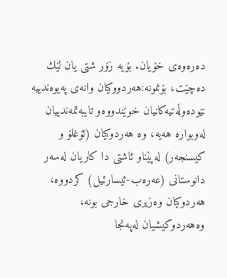ده‌ره‌وه‌ی خۆیان. بۆیه‌ زۆر شتی یان لێك ده‌چێت، بۆنمونه‌:هه‌ردووكیان وانه‌ی په‌یوه‌ندییه‌ نێوده‌وڵه‌تیه‌كانیان خوێندووه‌و تایبه‌تمه‌ندییان له‌وبواره‌ هه‌یه‌، وه‌ هه‌ردوكیان (ئۆغلۆ و كیسنجه‌ر) له‌پێناو ئاشتی دا كاریان له‌سه‌ر دانوستانی (عه‌ره‌ب-ئیسارئیل) كردووه‌، هه‌ردوكیان وه‌زیری خارجی بونه‌، وه‌هه‌ردوكیشیان له‌په‌نجا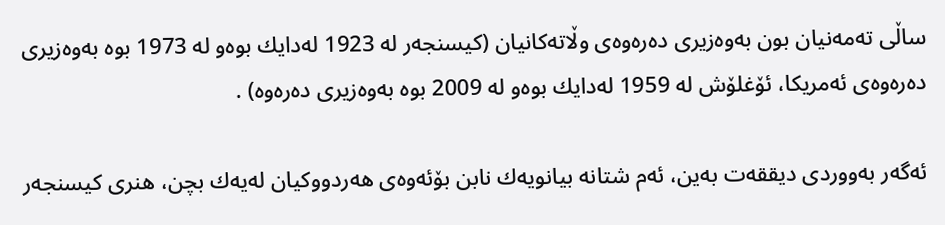ساڵی ته‌مه‌نیان بون به‌وه‌زیری ده‌ره‌وه‌ی وڵاته‌كانیان (كیسنجه‌ر له‌ 1923 له‌دایك بوه‌و له‌ 1973 بوه‌ به‌وه‌زیری ده‌ره‌وه‌ی ئه‌مریكا، ئۆغلۆش له‌ 1959 له‌دایك بوه‌و له‌ 2009 بوه‌ به‌وه‌زیری ده‌ره‌وه‌) .

ئه‌گه‌ر به‌ووردی دیققه‌ت به‌ین، ئه‌م شتانه‌ بیانویه‌ك نابن بۆئه‌وه‌ی هه‌ردووكیان له‌یه‌ك بچن، هنری كیسنجه‌ر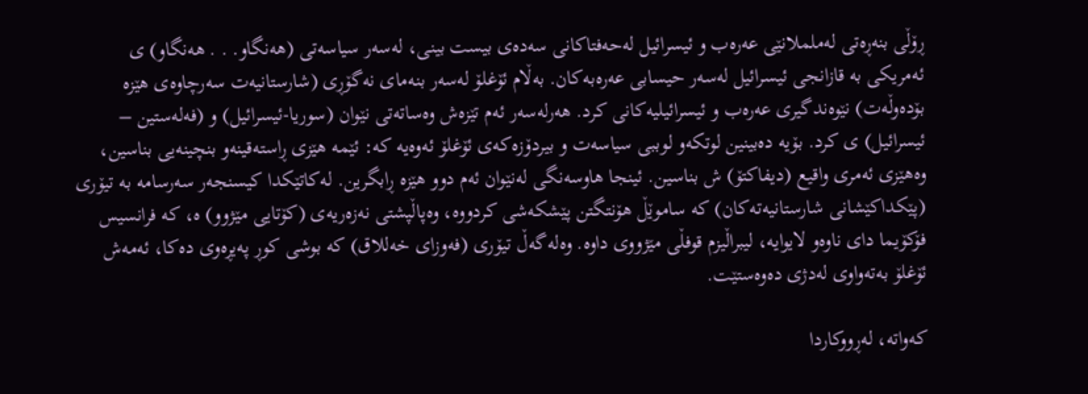ڕۆڵی بنه‌ڕه‌تی له‌ململانێی عه‌ره‌ب و ئیسرائیل له‌حه‌فتاكانی سه‌ده‌ی بیست بینی، له‌سه‌ر سیاسه‌تی (هه‌نگاو. . . هه‌نگاو) ی ئه‌مریكی به‌ قازانجی ئیسرائیل له‌سه‌ر حیسابی عه‌ره‌به‌كان. به‌ڵام ئۆغلۆ له‌سه‌ر بنه‌مای نه‌گۆڕی (شارستانیه‌ت سه‌رچاوه‌ی هێزه‌ بۆده‌وڵه‌ت) نێوه‌ندگیری عه‌ره‌ب و ئیسرائیلیه‌كانی كرد. هه‌رله‌سه‌ر ئه‌م تێزه‌ش وه‌ساته‌تی نێوان (سوریا-ئیسرائیل) و (فه‌له‌ستین – ئیسرائیل) ی كرد. بۆیه‌ ده‌بینین لوتكه‌و لوببی سیاسه‌ت و بیردۆزه‌كه‌ی ئۆغلۆ ئه‌وه‌یه‌ كه‌: ئێمه‌ هێزی ڕاسته‌قینه‌و بنچینه‌یی بناسین، وه‌هێزی ئه‌مری واقیع (دیفاكتۆ) ش بناسین. ئینجا هاوسه‌نگی له‌نێوان ئه‌م دوو هێزه‌ ڕابگرین. له‌كاتێكدا كیسنجه‌ر سه‌رسامه‌ به‌ تیۆری (پێكداكێشانی شارستانیه‌ته‌كان) كه‌ ساموێڵ هۆنتگتن پێشكه‌شی كردووه‌، وه‌پاڵپشتی نه‌زه‌ریه‌ی (كۆتایی مێژوو) ه‌، كه‌ فرانسیس فۆكۆیما دای ناوه‌و لایوایه‌، لیبراڵیزم قوفڵی مێژووی داوه‌. وه‌له‌گه‌ڵ تیۆری (فه‌وزای خه‌للاق) كه‌ بوشی كوڕ په‌یڕه‌وی ده‌كا، ئه‌مه‌ش ئۆغلۆ به‌ته‌واوی له‌دژی ده‌وه‌ستێت.

كه‌واته‌، له‌ڕووكاردا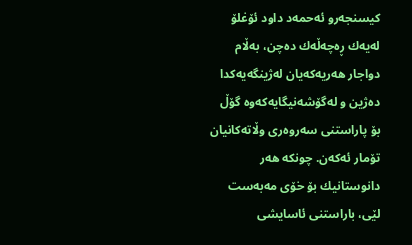كیسنجه‌رو ئه‌حمه‌د داود ئۆغلۆ له‌یه‌ك ڕه‌چه‌ڵه‌ك ده‌چن، به‌ڵام دواجار هه‌ریه‌كه‌یان له‌ژینگه‌یه‌كدا ده‌ژین و له‌گۆشه‌نیگایه‌كه‌وه‌ گۆڵ بۆ پاراستنی سه‌روه‌ری وڵاته‌كانیان تۆمار ئه‌كه‌ن. چونكه‌ هه‌ر دانوستانیك بۆ خۆی مه‌به‌ست لێی، باراستنی ئاسایشی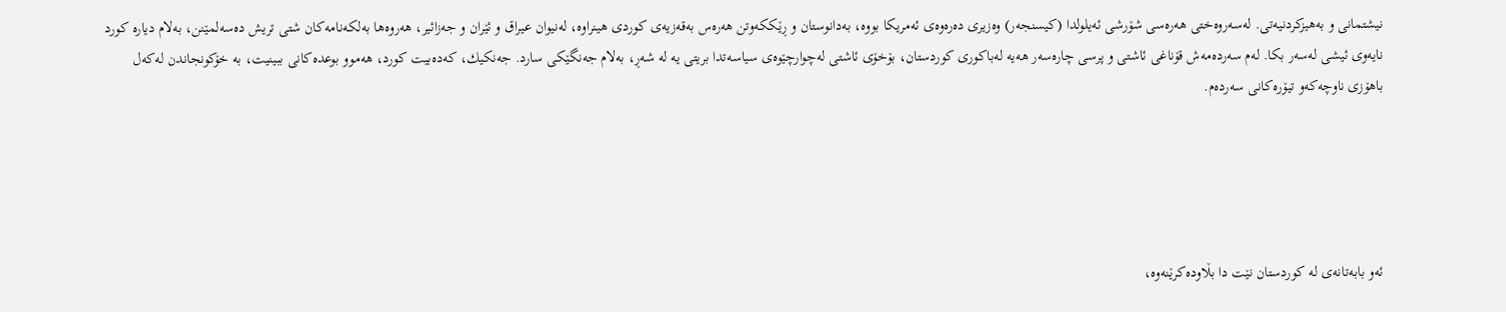نیشتمانی و به‌هیزكردنیه‌تی. له‌سه‌روه‌ختی هه‌ره‌سی شۆرشی ئه‌یلولدا (كیسنجه‌ر) وه‌زیری ده‌ره‌وه‌ی ئه‌مریكا بووه‌، به‌دانوستان و ڕێككه‌وتن هه‌ره‌س به‌قه‌زیه‌ی كوردی هینراوه‌، له‌نیوان عیراق و ئێران و جه‌زائیر، هه‌روه‌ها به‌لكه‌نامه‌كان شتی تریش ده‌سه‌لمێنن، به‌لام دیاره‌ كورد نایه‌وی ئیشی له‌سه‌ر بكا. له‌م سه‌رده‌مه‌ش قۆناغی ئاشتی و پرسی چاره‌سه‌ر هه‌یه‌ له‌باكوری كوردستان، بۆخۆی ئاشتی له‌چوارچێوه‌ی سیاسه‌تدا بریتی یه‌ له‌ شه‌ڕ، به‌لام جه‌نگێكی سارد. جه‌نكیك، كه‌ده‌بیت كورد، هه‌موو بوعده‌كانی ببینیت، به‌ خۆكونجاندن له‌كه‌ل باهۆزی ناوچه‌كه‌و تیۆره‌كانی سه‌رده‌م.





ئه‌و بابه‌تانه‌ی له‌ کوردستان نێت دا بڵاوده‌کرێنه‌وه‌،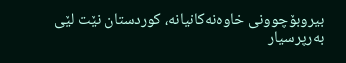بیروبۆچوونی خاوه‌نه‌کانیانه‌، کوردستان نێت لێی به‌رپرسیار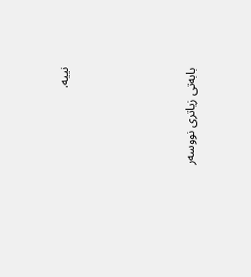نییه‌.





بابەتی زیاتری نووسەر